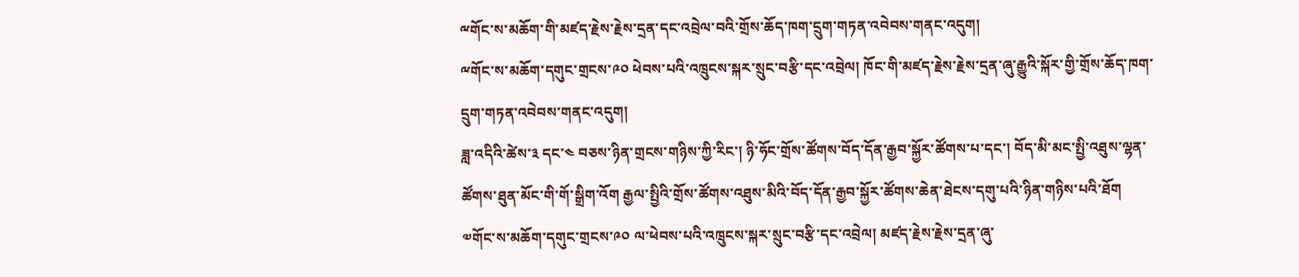ྋགོང་ས་མཆོག་གི་མཛད་རྗེས་རྗེས་དྲན་དང་འབྲེལ་བའི་གྲོས་ཆོད་ཁག་དྲུག་གཏན་འབེབས་གནང་འདུག།
ྋགོང་ས་མཆོག་དགུང་གྲངས་༩༠ ཕེབས་པའི་འཁྲུངས་སྐར་སྲུང་བརྩི་དང་འབྲེལ། ཁོང་གི་མཛད་རྗེས་རྗེས་དྲན་ཞུ་རྒྱུའི་སྐོར་གྱི་གྲོས་ཆོད་ཁག་དྲུག་གཏན་འབེབས་གནང་འདུག།
ཟླ་འདིའི་ཚེས་༣ དང་༤ བཅས་ཉིན་གྲངས་གཉིས་ཀྱི་རིང་། ཉི་ཧོང་གྲོས་ཚོགས་བོད་དོན་རྒྱབ་སྐྱོར་ཚོགས་པ་དང་། བོད་མི་མང་སྤྱི་འཐུས་ལྷན་ཚོགས་ཐུན་མོང་གི་གོ་སྒྲིག་འོག རྒྱལ་སྤྱིའི་གྲོས་ཚོགས་འཐུས་མིའི་བོད་དོན་རྒྱབ་སྐྱོར་ཚོགས་ཆེན་ཐེངས་དགུ་པའི་ཉིན་གཉིས་པའི་ཐོག ༧གོང་ས་མཆོག་དགུང་གྲངས་༩༠ ལ་ཕེབས་པའི་འཁྲུངས་སྐར་སྲུང་བརྩི་དང་འབྲེལ། མཛད་རྗེས་རྗེས་དྲན་ཞུ་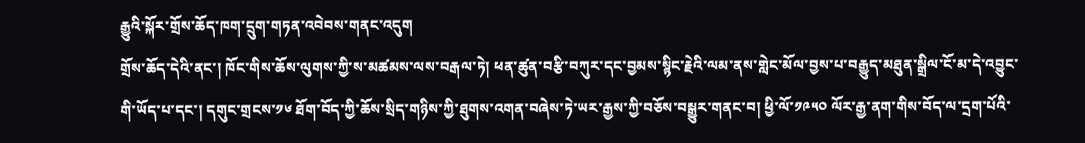རྒྱུའི་སྐོར་གྲོས་ཆོད་ཁག་དྲུག་གཏན་འབེབས་གནང་འདུག
གྲོས་ཆོད་དེའི་ནང་། ཁོང་གིས་ཆོས་ལུགས་ཀྱི་ས་མཚམས་ལས་བརྒལ་ཏེ། ཕན་ཚུན་བརྩི་བཀུར་དང་བྱམས་སྙིང་རྗེའི་ལམ་ནས་གླེང་མོལ་བྱས་པ་བརྒྱུད་མཐུན་སྒྲིལ་ངོ་མ་དེ་འབྱུང་གི་ཡོད་པ་དང་། དགུང་གྲངས་༡༦ ཐོག་བོད་ཀྱི་ཆོས་སྲིད་གཉིས་ཀྱི་ཐུགས་འགན་བཞེས་ཏེ་ཡར་རྒྱས་ཀྱི་བཅོས་བསྒྱུར་གནང་བ། ཕྱི་ལོ་༡༩༥༠ ལོར་རྒྱ་ནག་གིས་བོད་ལ་དྲག་པོའི་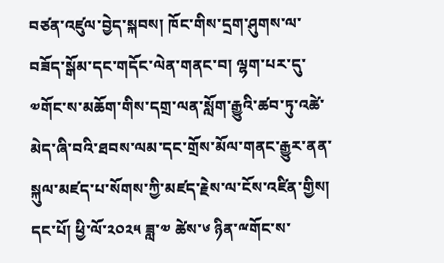བཙན་འཛུལ་བྱེད་སྐབས། ཁོང་གིས་དྲག་ཤུགས་ལ་བཟོད་སྒོམ་དང་གདོང་ལེན་གནང་བ། ལྷག་པར་དུ་༧གོང་ས་མཆོག་གིས་དགྲ་ལན་སློག་རྒྱུའི་ཚབ་ཏུ་འཚེ་མེད་ཞི་བའི་ཐབས་ལམ་དང་གྲོས་མོལ་གནང་རྒྱུར་ནན་སྐུལ་མཛད་པ་སོགས་ཀྱི་མཛད་རྗེས་ལ་ངོས་འཛིན་གྱིས།
དང་པོ། ཕྱི་ལོ་༢༠༢༥ ཟླ་༧ ཚེས་༦ ཉིན་ྋགོང་ས་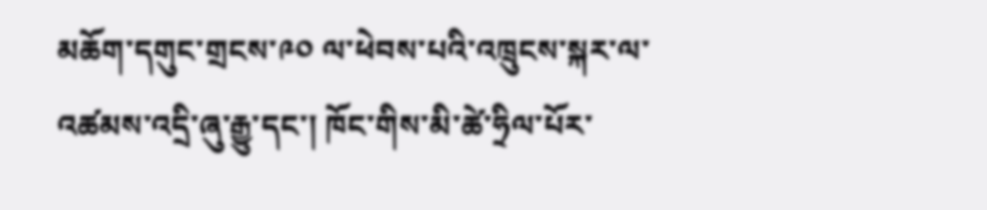མཆོག་དགུང་གྲངས་༩༠ ལ་ཕེབས་པའི་འཁྲུངས་སྐར་ལ་འཚམས་འདྲི་ཞུ་རྒྱུ་དང་། ཁོང་གིས་མི་ཚེ་ཧྲིལ་པོར་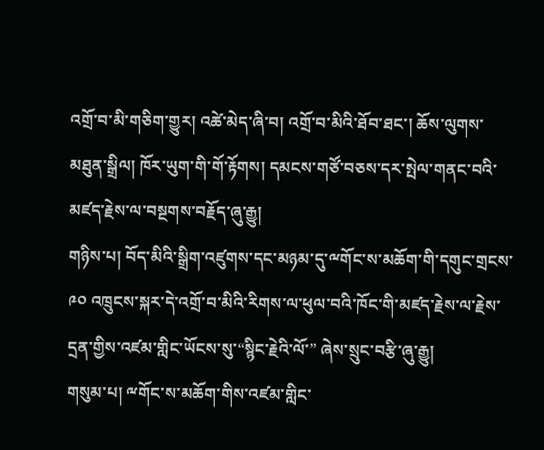འགྲོ་བ་མི་གཅིག་གྱུར། འཚེ་མེད་ཞི་བ། འགྲོ་བ་མིའི་ཐོབ་ཐང་། ཆོས་ལུགས་མཐུན་སྒྲིལ། ཁོར་ཡུག་གི་གོ་རྟོགས། དམངས་གཙོ་བཅས་དར་སྤེལ་གནང་བའི་མཛད་རྗེས་ལ་བསྔགས་བརྗོད་ཞུ་རྒྱུ།
གཉིས་པ། བོད་མིའི་སྒྲིག་འཛུགས་དང་མཉམ་དུ་ྋགོང་ས་མཆོག་གི་དགུང་གྲངས་༩༠ འཁྲུངས་སྐར་དེ་འགྲོ་བ་མིའི་རིགས་ལ་ཕུལ་བའི་ཁོང་གི་མཛད་རྗེས་ལ་རྗེས་དྲན་གྱིས་འཛམ་གླིང་ཡོངས་སུ་“སྙིང་རྗེའི་ལོ་” ཞེས་སྲུང་བརྩི་ཞུ་རྒྱུ།
གསུམ་པ། ྋགོང་ས་མཆོག་གིས་འཛམ་གླིང་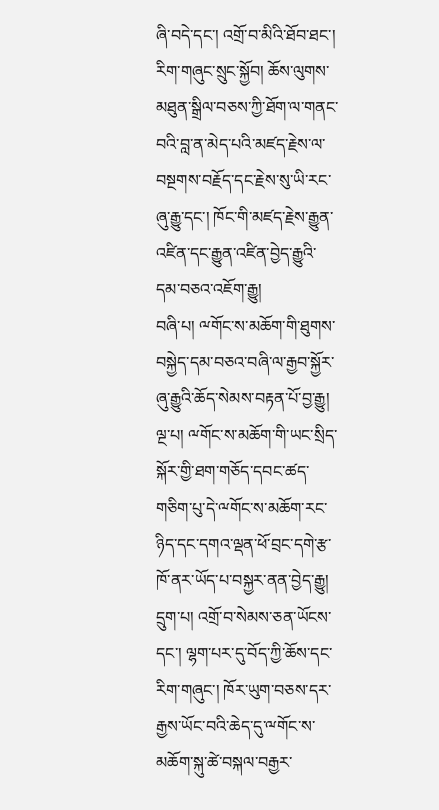ཞི་བདེ་དང་། འགྲོ་བ་མིའི་ཐོབ་ཐང་། རིག་གཞུང་སྲུང་སྐྱོབ། ཆོས་ལུགས་མཐུན་སྒྲིལ་བཅས་ཀྱི་ཐོག་ལ་གནང་བའི་བླ་ན་མེད་པའི་མཛད་རྗེས་ལ་བསྔགས་བརྗོད་དང་རྗེས་སུ་ཡི་རང་ཞུ་རྒྱུ་དང་། ཁོང་གི་མཛད་རྗེས་རྒྱུན་འཛིན་དང་རྒྱུན་འཛིན་བྱེད་རྒྱུའི་དམ་བཅའ་འཇོག་རྒྱུ།
བཞི་པ། ྋགོང་ས་མཆོག་གི་ཐུགས་བསྐྱེད་དམ་བཅའ་བཞི་ལ་རྒྱབ་སྐྱོར་ཞུ་རྒྱུའི་ཆོད་སེམས་བརྟན་པོ་བྱ་རྒྱུ།
ལྔ་པ། ྋགོང་ས་མཆོག་གི་ཡང་སྲིད་སྐོར་གྱི་ཐག་གཅོད་དབང་ཚད་གཅིག་པུ་དེ་ྋགོང་ས་མཆོག་རང་ཉིད་དང་དགའ་ལྡན་ཕོ་བྲང་དགེ་རྩ་ཁོ་ནར་ཡོད་པ་བསྐྱར་ནན་བྱེད་རྒྱུ།
དྲུག་པ། འགྲོ་བ་སེམས་ཅན་ཡོངས་དང་། ལྷག་པར་དུ་བོད་ཀྱི་ཆོས་དང་རིག་གཞུང་། ཁོར་ཡུག་བཅས་དར་རྒྱས་ཡོང་བའི་ཆེད་དུ་ྋགོང་ས་མཆོག་སྐུ་ཚེ་བསྐལ་བརྒྱར་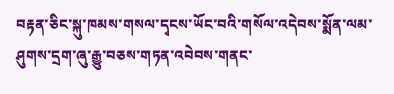བརྟན་ཅིང་སྐུ་ཁམས་གསལ་དྭངས་ཡོང་བའི་གསོལ་འདེབས་སྨོན་ལམ་ཤུགས་དྲག་ཞུ་རྒྱུ་བཅས་གཏན་འབེབས་གནང་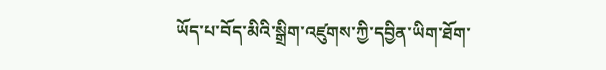ཡོད་པ་བོད་མིའི་སྒྲིག་འཛུགས་ཀྱི་དབྱིན་ཡིག་ཐོག་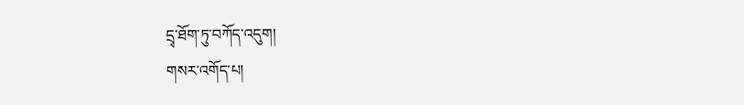དྲྭ་ཐོག་ཏུ་བཀོད་འདུག།
གསར་འགོད་པ།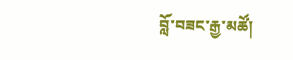བློ་བཟང་རྒྱ་མཚོ།